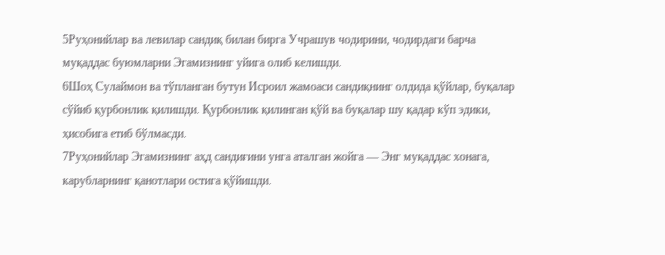5Руҳонийлар ва левилар сандиқ билан бирга Учрашув чодирини, чодирдаги барча муқаддас буюмларни Эгамизнинг уйига олиб келишди.
6Шоҳ Сулаймон ва тўпланган бутун Исроил жамоаси сандиқнинг олдида қўйлар, буқалар сўйиб қурбонлик қилишди. Қурбонлик қилинган қўй ва буқалар шу қадар кўп эдики, ҳисобига етиб бўлмасди.
7Руҳонийлар Эгамизнинг аҳд сандиғини унга аталган жойга — Энг муқаддас хонага, карубларнинг қанотлари остига қўйишди.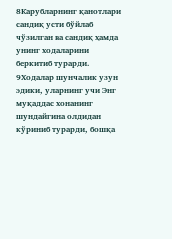8Карубларнинг қанотлари сандиқ усти бўйлаб чўзилган ва сандиқ ҳамда унинг ходаларини беркитиб турарди.
9Ходалар шунчалик узун эдики, уларнинг учи Энг муқаддас хонанинг шундайгина олдидан кўриниб турарди, бошқа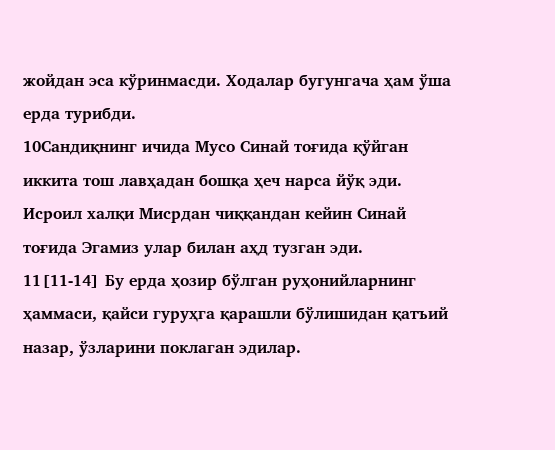жойдан эса кўринмасди. Ходалар бугунгача ҳам ўша ерда турибди.
10Сандиқнинг ичида Мусо Синай тоғида қўйган иккита тош лавҳадан бошқа ҳеч нарса йўқ эди. Исроил халқи Мисрдан чиққандан кейин Синай тоғида Эгамиз улар билан аҳд тузган эди.
11[11-14] Бу ерда ҳозир бўлган руҳонийларнинг ҳаммаси, қайси гуруҳга қарашли бўлишидан қатъий назар, ўзларини поклаган эдилар.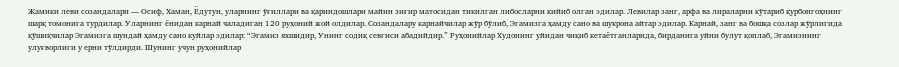Жамики леви созандалари — Осиф, Хаман, Ёдутун, уларнинг ўғиллари ва қариндошлари майин зиғир матосидан тикилган либосларни кийиб олган эдилар. Левилар занг, арфа ва лираларни кўтариб қурбонгоҳнинг шарқ томонига турдилар. Уларнинг ёнидан карнай чаладиган 120 руҳоний жой олдилар. Созандалару карнайчилар жўр бўлиб, Эгамизга ҳамду сано ва шукрона айтар эдилар. Карнай, занг ва бошқа созлар жўрлигида қўшиқчилар Эгамизга шундай ҳамду сано куйлар эдилар: “Эгамиз яхшидир, Унинг содиқ севгиси абадийдир.” Руҳонийлар Худонинг уйидан чиқиб кетаётганларида, бирданига уйни булут қоплаб, Эгамизнинг улуғворлиги у ерни тўлдирди. Шунинг учун руҳонийлар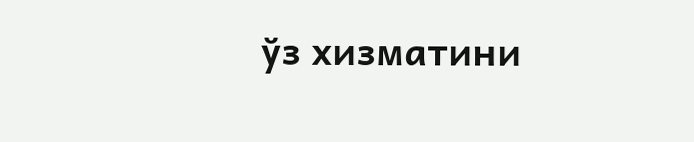ўз хизматини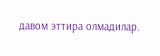давом эттира олмадилар.